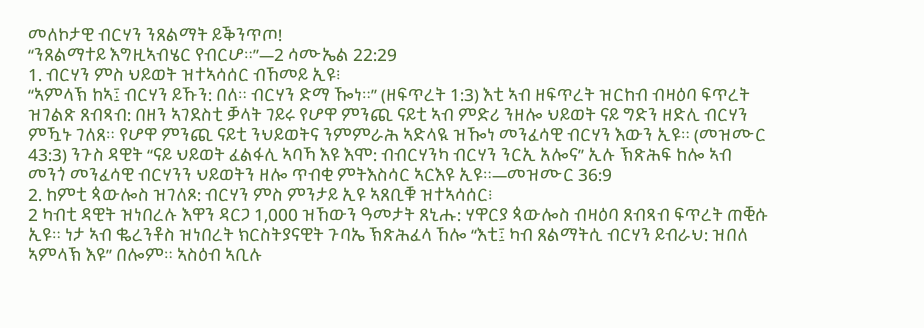መለኮታዊ ብርሃን ንጸልማት ይቕንጥጦ!
“ንጸልማተይ እግዚኣብሄር የብርሆ።”—2 ሳሙኤል 22:29
1. ብርሃን ምስ ህይወት ዝተኣሳሰር ብኸመይ ኢዩ፧
“ኣምላኽ ከኣ፤ ብርሃን ይኹን: በለ። ብርሃን ድማ ዀነ።” (ዘፍጥረት 1:3) እቲ ኣብ ዘፍጥረት ዝርከብ ብዛዕባ ፍጥረት ዝገልጽ ጸብጻብ: በዘን ኣገደስቲ ቓላት ገይሩ የሆዋ ምንጪ ናይቲ ኣብ ምድሪ ንዘሎ ህይወት ናይ ግድን ዘድሊ ብርሃን ምዃኑ ገለጸ። የሆዋ ምንጪ ናይቲ ንህይወትና ንምምራሕ ኣድላዪ ዝዀነ መንፈሳዊ ብርሃን እውን ኢዩ። (መዝሙር 43:3) ንጉስ ዳዊት “ናይ ህይወት ፈልፋሊ ኣባኻ እዩ እሞ: ብብርሃንካ ብርሃን ንርኢ አሎና” ኢሉ ኽጽሕፍ ከሎ ኣብ መንጎ መንፈሳዊ ብርሃንን ህይወትን ዘሎ ጥብቂ ምትእስሳር ኣርእዩ ኢዩ።—መዝሙር 36:9
2. ከምቲ ጳውሎስ ዝገለጾ: ብርሃን ምስ ምንታይ ኢዩ ኣጸቢቑ ዝተኣሳሰር፧
2 ካብቲ ዳዊት ዝነበረሉ እዋን ዳርጋ 1,000 ዝኸውን ዓመታት ጸኒሑ: ሃዋርያ ጳውሎስ ብዛዕባ ጸብጻብ ፍጥረት ጠቒሱ ኢዩ። ነታ ኣብ ቈረንቶስ ዝነበረት ክርስትያናዊት ጉባኤ ኽጽሕፈላ ኸሎ “እቲ፤ ካብ ጸልማትሲ ብርሃን ይብራህ: ዝበለ ኣምላኽ እዩ” በሎም። ኣስዕብ ኣቢሉ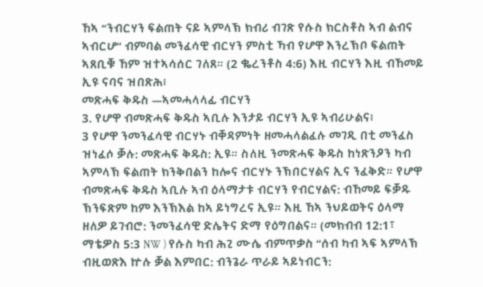ኸኣ “ንብርሃን ፍልጠት ናይ ኣምላኽ ክብሪ ብገጽ የሱስ ክርስቶስ ኣብ ልብና ኣብርሆ” ብምባል መንፈሳዊ ብርሃን ምስቲ ኻብ የሆዋ እንረኽቦ ፍልጠት ኣጸቢቑ ኸም ዝተኣሳሰር ገለጸ። (2 ቈረንቶስ 4:6) እዚ ብርሃን እዚ ብኸመይ ኢዩ ናባና ዝበጽሕ፧
መጽሓፍ ቅዱስ —ኣመሓላላፊ ብርሃን
3. የሆዋ ብመጽሓፍ ቅዱስ ኣቢሉ እንታይ ብርሃን ኢዩ ኣብሪሁልና፧
3 የሆዋ ንመንፈሳዊ ብርሃኑ ብቐዳምነት ዘመሓላልፈሉ መገዲ በቲ መንፈስ ዝነፈሶ ቓሉ: መጽሓፍ ቅዱስ: ኢዩ። ስለዚ ንመጽሓፍ ቅዱስ ከነጽንዖን ካብ ኣምላኽ ፍልጠት ክንቅበልን ከሎና ብርሃኑ ንኽበርሃልና ኢና ንፈቅድ። የሆዋ ብመጽሓፍ ቅዱስ ኣቢሉ ኣብ ዕላማታቱ ብርሃን የብርሃልና: ብኸመይ ፍቓዱ ኽንፍጽም ከም እንኽእል ከኣ ይነግረና ኢዩ። እዚ ኸኣ ንህይወትና ዕላማ ዘለዎ ይገብሮ: ንመንፈሳዊ ድሌትና ድማ የዕግበልና። (መክብብ 12:1፣ ማቴዎስ 5:3 NW ) የሱስ ካብ ሕጊ ሙሴ ብምጥቃስ “ሰብ ካብ ኣፍ ኣምላኽ ብዚወጽእ ኵሉ ቓል እምበር: ብንጌራ ጥራይ ኣይነብርን: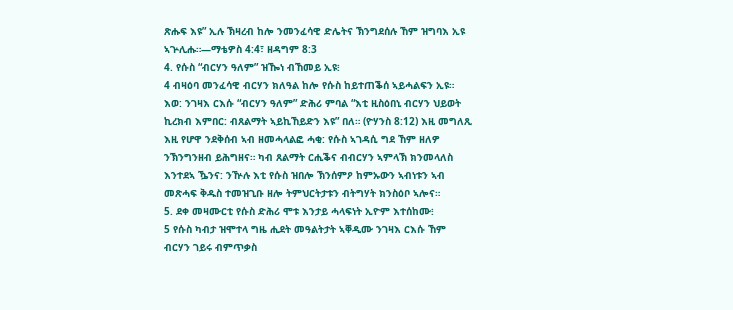ጽሑፍ እዩ” ኢሉ ኽዛረብ ከሎ ንመንፈሳዊ ድሌትና ኽንግደሰሉ ኸም ዝግባእ ኢዩ ኣጕሊሑ።—ማቴዎስ 4:4፣ ዘዳግም 8:3
4. የሱስ “ብርሃን ዓለም” ዝዀነ ብኸመይ ኢዩ፧
4 ብዛዕባ መንፈሳዊ ብርሃን ክለዓል ከሎ የሱስ ከይተጠቕሰ ኣይሓልፍን ኢዩ። እወ: ንገዛእ ርእሱ “ብርሃን ዓለም” ድሕሪ ምባል “እቲ ዚስዕበኒ ብርሃን ህይወት ኪረክብ እምበር: ብጸልማት ኣይኪኸይድን እዩ” በለ። (ዮሃንስ 8:12) እዚ መግለጺ እዚ የሆዋ ንደቅሰብ ኣብ ዘመሓላልፎ ሓቂ: የሱስ ኣገዳሲ ግደ ኸም ዘለዎ ንኽንግንዘብ ይሕግዘና። ካብ ጸልማት ርሒቕና ብብርሃን ኣምላኽ ክንመላለስ እንተደኣ ዄንና: ንዅሉ እቲ የሱስ ዝበሎ ኽንሰምዖ ከምኡውን ኣብነቱን ኣብ መጽሓፍ ቅዱስ ተመዝጊቡ ዘሎ ትምህርትታቱን ብትግሃት ክንስዕቦ ኣሎና።
5. ደቀ መዛሙርቲ የሱስ ድሕሪ ሞቱ እንታይ ሓላፍነት ኢዮም እተሰከሙ፧
5 የሱስ ካብታ ዝሞተላ ግዜ ሒደት መዓልትታት ኣቐዲሙ ንገዛእ ርእሱ ኸም ብርሃን ገይሩ ብምጥቃስ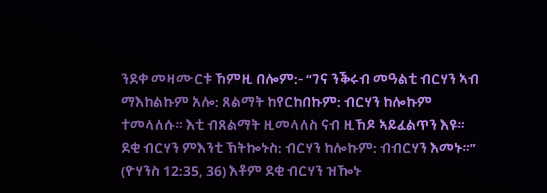ንደቀ መዛሙርቱ ኸምዚ በሎም:- “ገና ንቕሩብ መዓልቲ ብርሃን ኣብ ማእከልኩም አሎ: ጸልማት ከየርከበኩም: ብርሃን ከሎኩም ተመላለሱ። እቲ ብጸልማት ዚመላለስ ናብ ዚኸዶ ኣይፈልጥን እዩ። ደቂ ብርሃን ምእንቲ ኽትኰኑስ: ብርሃን ከሎኩም: ብብርሃን እመኑ።” (ዮሃንስ 12:35, 36) እቶም ደቂ ብርሃን ዝዀኑ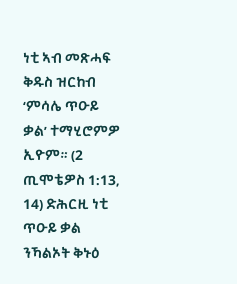ነቲ ኣብ መጽሓፍ ቅዱስ ዝርከብ ‘ምሳሌ ጥዑይ ቃል’ ተማሂሮምዎ ኢዮም። (2 ጢሞቴዎስ 1:13, 14) ድሕርዚ ነቲ ጥዑይ ቃል ንኻልኦት ቅኑዕ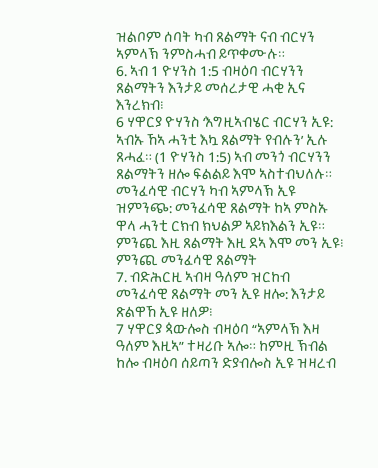ዝልቦም ሰባት ካብ ጸልማት ናብ ብርሃን ኣምላኽ ንምስሓብ ይጥቀሙሉ።
6. ኣብ 1 ዮሃንስ 1:5 ብዛዕባ ብርሃንን ጸልማትን እንታይ መሰረታዊ ሓቂ ኢና እንረክብ፧
6 ሃዋርያ ዮሃንስ ‘እግዚኣብሄር ብርሃን ኢዩ: ኣብኡ ኸኣ ሓንቲ እኳ ጸልማት የብሉን’ ኢሉ ጸሓፈ። (1 ዮሃንስ 1:5) ኣብ መንጎ ብርሃንን ጸልማትን ዘሎ ፍልልይ እሞ ኣስተብህለሉ። መንፈሳዊ ብርሃን ካብ ኣምላኽ ኢዩ ዝምንጭ: መንፈሳዊ ጸልማት ከኣ ምስኡ ዋላ ሓንቲ ርክብ ክህልዎ ኣይክእልን ኢዩ። ምንጪ እዚ ጸልማት እዚ ደኣ እሞ መን ኢዩ፧
ምንጪ መንፈሳዊ ጸልማት
7. ብድሕርዚ ኣብዛ ዓለም ዝርከብ መንፈሳዊ ጸልማት መን ኢዩ ዘሎ: እንታይ ጽልዋኸ ኢዩ ዘለዎ፧
7 ሃዋርያ ጳውሎስ ብዛዕባ “ኣምላኽ እዛ ዓለም እዚኣ” ተዛሪቡ ኣሎ። ከምዚ ኽብል ከሎ ብዛዕባ ሰይጣን ድያብሎስ ኢዩ ዝዛረብ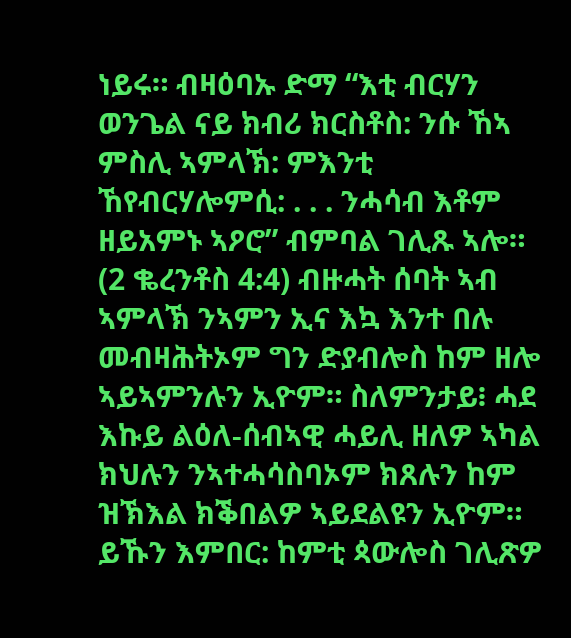ነይሩ። ብዛዕባኡ ድማ “እቲ ብርሃን ወንጌል ናይ ክብሪ ክርስቶስ: ንሱ ኸኣ ምስሊ ኣምላኽ: ምእንቲ ኸየብርሃሎምሲ: . . . ንሓሳብ እቶም ዘይአምኑ ኣዖሮ” ብምባል ገሊጹ ኣሎ። (2 ቈረንቶስ 4:4) ብዙሓት ሰባት ኣብ ኣምላኽ ንኣምን ኢና እኳ እንተ በሉ መብዛሕትኦም ግን ድያብሎስ ከም ዘሎ ኣይኣምንሉን ኢዮም። ስለምንታይ፧ ሓደ እኩይ ልዕለ-ሰብኣዊ ሓይሊ ዘለዎ ኣካል ክህሉን ንኣተሓሳስባኦም ክጸሉን ከም ዝኽእል ክቕበልዎ ኣይደልዩን ኢዮም። ይኹን እምበር: ከምቲ ጳውሎስ ገሊጽዎ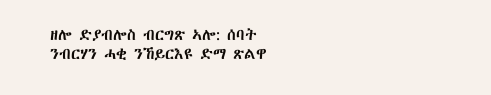ዘሎ ድያብሎስ ብርግጽ ኣሎ: ሰባት ንብርሃን ሓቂ ንኸይርእዩ ድማ ጽልዋ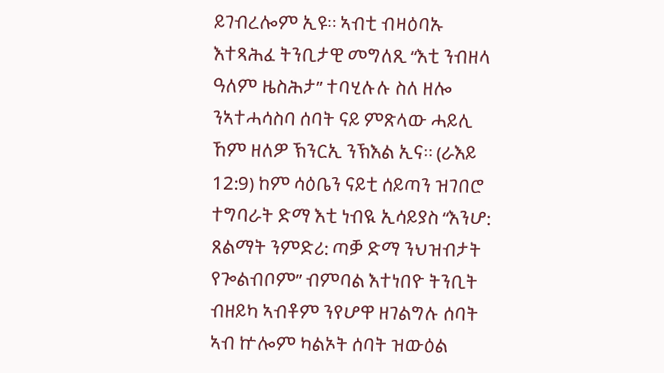ይገብረሎም ኢዩ። ኣብቲ ብዛዕባኡ እተጻሕፈ ትንቢታዊ መግለጺ “እቲ ንብዘላ ዓለም ዜስሕታ” ተባሂሉሉ ስለ ዘሎ ንኣተሓሳስባ ሰባት ናይ ምጽላው ሓይሊ ኸም ዘለዎ ኽንርኢ ንኽእል ኢና። (ራእይ 12:9) ከም ሳዕቤን ናይቲ ሰይጣን ዝገበሮ ተግባራት ድማ እቲ ነብዪ ኢሳይያስ “እንሆ: ጸልማት ንምድሪ: ጣቓ ድማ ንህዝብታት የጐልብቦም” ብምባል እተነበዮ ትንቢት ብዘይካ ኣብቶም ንየሆዋ ዘገልግሉ ሰባት ኣብ ኵሎም ካልኦት ሰባት ዝውዕል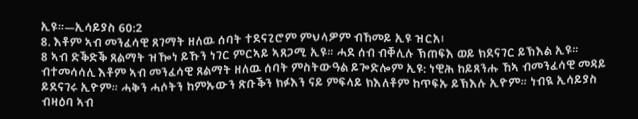ኢዩ።—ኢሳይያስ 60:2
8. እቶም ኣብ መንፈሳዊ ጸገማት ዘለዉ ሰባት ተደናጊሮም ምህላዎም ብኸመይ ኢዩ ዝርአ፧
8 ኣብ ድቕድቕ ጸልማት ዝዀነ ይኹን ነገር ምርኣይ ኣጸጋሚ ኢዩ። ሓደ ሰብ ብቐሊሉ ኽጠፍእ ወይ ክደናገር ይኽእል ኢዩ። ብተመሳሳሊ እቶም ኣብ መንፈሳዊ ጸልማት ዘለዉ ሰባት ምስትውዓል ይጐድሎም ኢዩ: ነዊሕ ከይጸንሑ ኸኣ ብመንፈሳዊ መዳይ ይደናገሩ ኢዮም። ሓቅን ሓሶትን ከምኡውን ጽቡቕን ክፉእን ናይ ምፍላይ ክእለቶም ከጥፍኡ ይኽእሉ ኢዮም። ነብዪ ኢሳይያስ ብዛዕባ ኣብ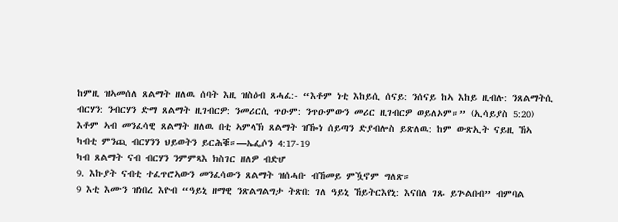ከምዚ ዝኣመሰለ ጸልማት ዘለዉ ሰባት እዚ ዝስዕብ ጸሓፈ:- “እቶም ነቲ እከይሲ ሰናይ: ንሰናይ ከኣ እከይ ዚብሉ: ንጸልማትሲ ብርሃን: ንብርሃን ድማ ጸልማት ዚገብርዎ: ንመሪርሲ ጥዑም: ንጥዑምውን መሪር ዚገብርዎ ወይለኦም።” (ኢሳይያስ 5:20) እቶም ኣብ መንፈሳዊ ጸልማት ዘለዉ በቲ ኣምላኽ ጸልማት ዝዀነ ሰይጣን ድያብሎስ ይጽለዉ: ከም ውጽኢት ናይዚ ኸኣ ካብቲ ምንጪ ብርሃንን ህይወትን ይርሕቑ።—ኤፌሶን 4:17-19
ካብ ጸልማት ናብ ብርሃን ንምምጻእ ክስገር ዘለዎ ብድሆ
9. እኩያት ናብቲ ተፈጥሮኣውን መንፈሳውን ጸልማት ዝሰሓቡ ብኸመይ ምዃኖም ግለጽ።
9 እቲ እሙን ዝነበረ እዮብ “ዓይኒ ዘማዊ ንጽልግልግታ ትጽበ: ገለ ዓይኒ ኸይትርእየኒ: እናበለ ገጹ ይጕልበብ” ብምባል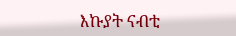እኩያት ናብቲ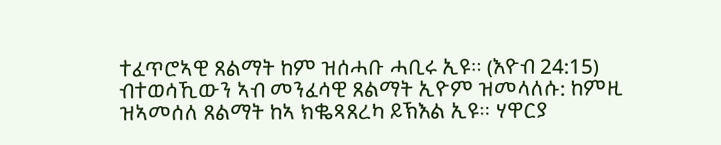ተፈጥሮኣዊ ጸልማት ከም ዝሰሓቡ ሓቢሩ ኢዩ። (እዮብ 24:15) ብተወሳኺውን ኣብ መንፈሳዊ ጸልማት ኢዮም ዝመላለሱ: ከምዚ ዝኣመሰለ ጸልማት ከኣ ክቈጻጸረካ ይኽእል ኢዩ። ሃዋርያ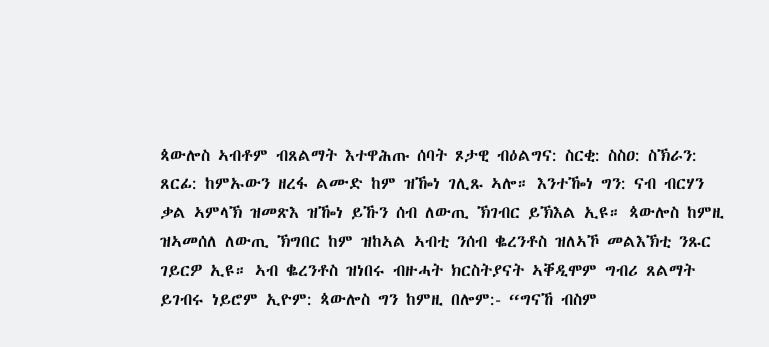ጳውሎስ ኣብቶም ብጸልማት እተዋሕጡ ሰባት ጾታዊ ብዕልግና: ስርቂ: ስስዐ: ስኽራን: ጸርፊ: ከምኡውን ዘረፋ ልሙድ ከም ዝዀነ ገሊጹ ኣሎ። እንተዀነ ግን: ናብ ብርሃን ቃል ኣምላኽ ዝመጽእ ዝዀነ ይኹን ሰብ ለውጢ ኽገብር ይኽእል ኢዩ። ጳውሎስ ከምዚ ዝኣመሰለ ለውጢ ኽግበር ከም ዝከኣል ኣብቲ ንሰብ ቈረንቶስ ዝለኣኾ መልእኽቲ ንጹር ገይርዎ ኢዩ። ኣብ ቈረንቶስ ዝነበሩ ብዙሓት ክርስትያናት ኣቐዲሞም ግብሪ ጸልማት ይገብሩ ነይሮም ኢዮም: ጳውሎስ ግን ከምዚ በሎም:- “ግናኸ ብስም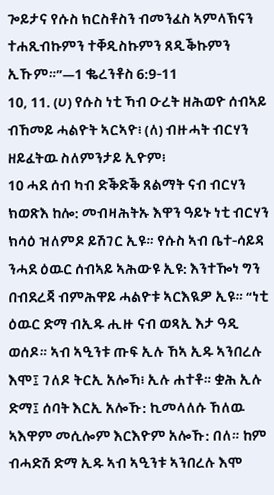ጐይታና የሱስ ክርስቶስን ብመንፈስ ኣምላኽናን ተሐጺብኩምን ተቐዲስኩምን ጸዲቕኩምን ኢኹም።”—1 ቈረንቶስ 6:9-11
10, 11. (ሀ) የሱስ ነቲ ኻብ ዑረት ዘሕወዮ ሰብኣይ ብኸመይ ሓልዮት ኣርኣዮ፧ (ለ) ብዙሓት ብርሃን ዘይፈትዉ ስለምንታይ ኢዮም፧
10 ሓደ ሰብ ካብ ድቕድቕ ጸልማት ናብ ብርሃን ክወጽእ ከሎ: መብዛሕትኡ እዋን ዓይኑ ነቲ ብርሃን ክሳዕ ዝለምዶ ይሽገር ኢዩ። የሱስ ኣብ ቤተ-ሳይዳ ንሓደ ዕዉር ሰብኣይ ኣሕውዩ ኢዩ: እንተዀነ ግን በብደረጃ ብምሕዋይ ሓልዮቱ ኣርእዪዎ ኢዩ። “ነቲ ዕዉር ድማ ብኢዱ ሒዙ ናብ ወጻኢ እታ ዓዲ ወሰዶ። ኣብ ኣዒንቱ ጡፍ ኢሉ ኸኣ ኢዱ ኣንበረሉ እሞ፤ ገለዶ ትርኢ አሎኻ፧ ኢሉ ሐተቶ። ቋሕ ኢሉ ድማ፤ ሰባት እርኢ አሎኹ: ኪመላለሱ ኸለዉ ኣእዋም መሲሎም እርእዮም አሎኹ: በለ። ከም ብሓድሽ ድማ ኢዱ ኣብ ኣዒንቱ ኣንበረሉ እሞ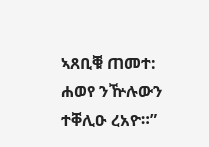ኣጸቢቑ ጠመተ: ሐወየ ንዅሉውን ተቐሊዑ ረአዮ።”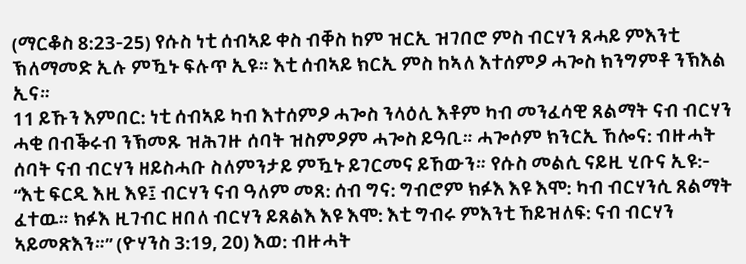(ማርቆስ 8:23-25) የሱስ ነቲ ሰብኣይ ቀስ ብቐስ ከም ዝርኢ ዝገበሮ ምስ ብርሃን ጸሓይ ምእንቲ ኽለማመድ ኢሉ ምዃኑ ፍሉጥ ኢዩ። እቲ ሰብኣይ ክርኢ ምስ ከኣለ እተሰምዖ ሓጐስ ክንግምቶ ንኽእል ኢና።
11 ይኹን እምበር: ነቲ ሰብኣይ ካብ እተሰምዖ ሓጐስ ንላዕሊ እቶም ካብ መንፈሳዊ ጸልማት ናብ ብርሃን ሓቂ በብቕሩብ ንኽመጹ ዝሕገዙ ሰባት ዝስምዖም ሓጐስ ይዓቢ። ሓጐሶም ክንርኢ ኸሎና: ብዙሓት ሰባት ናብ ብርሃን ዘይስሓቡ ስለምንታይ ምዃኑ ይገርመና ይኸውን። የሱስ መልሲ ናይዚ ሂቡና ኢዩ:- “እቲ ፍርዲ እዚ እዩ፤ ብርሃን ናብ ዓለም መጸ: ሰብ ግና: ግብሮም ክፉእ እዩ እሞ: ካብ ብርሃንሲ ጸልማት ፈተዉ። ክፉእ ዚገብር ዘበለ ብርሃን ይጸልእ እዩ እሞ: እቲ ግብሩ ምእንቲ ኸይዝለፍ: ናብ ብርሃን ኣይመጽእን።” (ዮሃንስ 3:19, 20) እወ: ብዙሓት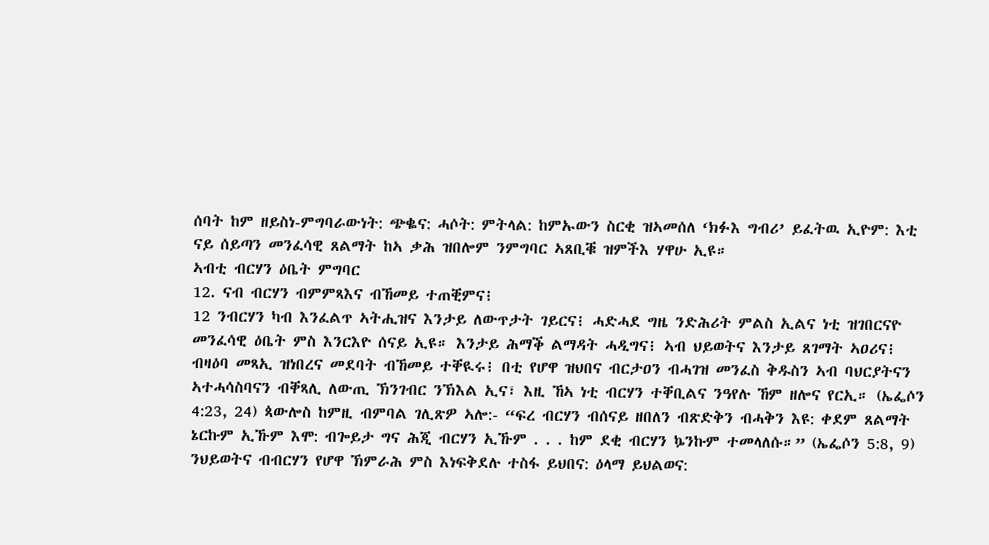ሰባት ከም ዘይስነ-ምግባራውነት: ጭቈና: ሓሶት: ምትላል: ከምኡውን ስርቂ ዝኣመሰለ ‘ክፉእ ግብሪ’ ይፈትዉ ኢዮም: እቲ ናይ ሰይጣን መንፈሳዊ ጸልማት ከኣ ቃሕ ዝበሎም ንምግባር ኣጸቢቑ ዝምችእ ሃዋሁ ኢዩ።
ኣብቲ ብርሃን ዕቤት ምግባር
12. ናብ ብርሃን ብምምጻእና ብኸመይ ተጠቒምና፧
12 ንብርሃን ካብ እንፈልጥ ኣትሒዝና እንታይ ለውጥታት ገይርና፧ ሓድሓደ ግዜ ንድሕሪት ምልስ ኢልና ነቲ ዝገበርናዮ መንፈሳዊ ዕቤት ምስ እንርእዮ ሰናይ ኢዩ። እንታይ ሕማቕ ልማዳት ሓዲግና፧ ኣብ ህይወትና እንታይ ጸገማት ኣዐሪና፧ ብዛዕባ መጻኢ ዝነበረና መደባት ብኸመይ ተቐዪሩ፧ በቲ የሆዋ ዝህበና ብርታዐን ብሓገዝ መንፈስ ቅዱስን ኣብ ባህርያትናን ኣተሓሳስባናን ብቐጻሊ ለውጢ ኽንገብር ንኽእል ኢና፣ እዚ ኸኣ ነቲ ብርሃን ተቐቢልና ንዓየሉ ኸም ዘሎና የርኢ። (ኤፌሶን 4:23, 24) ጳውሎስ ከምዚ ብምባል ገሊጽዎ ኣሎ:- “ፍረ ብርሃን ብሰናይ ዘበለን ብጽድቅን ብሓቅን እዩ: ቀደም ጸልማት ኔርኩም ኢኹም እሞ: ብጐይታ ግና ሕጂ ብርሃን ኢኹም . . . ከም ደቂ ብርሃን ኴንኩም ተመላለሱ።” (ኤፌሶን 5:8, 9) ንህይወትና ብብርሃን የሆዋ ኽምራሕ ምስ እነፍቅደሉ ተስፋ ይህበና: ዕላማ ይህልወና: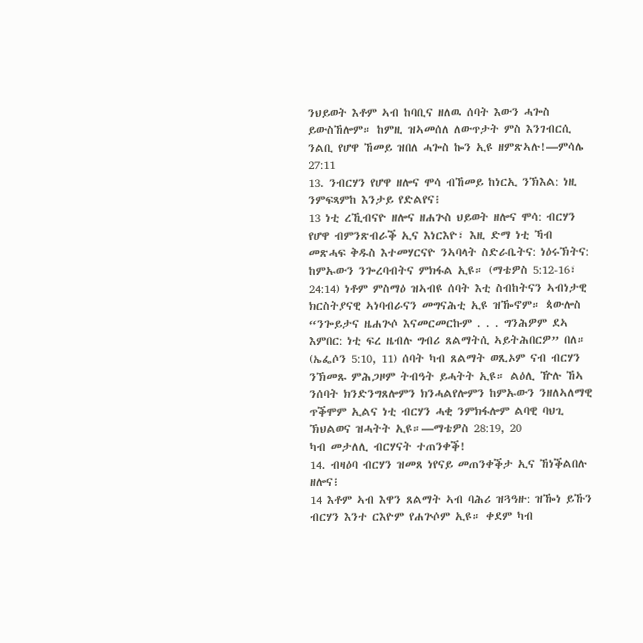ንህይወት እቶም ኣብ ከባቢና ዘለዉ ሰባት እውን ሓጐስ ይውስኸሎም። ከምዚ ዝኣመሰለ ለውጥታት ምስ እንገብርሲ ንልቢ የሆዋ ኸመይ ዝበለ ሓጐስ ኰን ኢዩ ዘምጽኣሉ!—ምሳሌ 27:11
13. ንብርሃን የሆዋ ዘሎና ሞሳ ብኸመይ ከነርኢ ንኽእል: ነዚ ንምፍጻምከ እንታይ የድልየና፧
13 ነቲ ረኺብናዮ ዘሎና ዘሐጕስ ህይወት ዘሎና ሞሳ: ብርሃን የሆዋ ብምንጽብራቕ ኢና እነርእዮ፣ እዚ ድማ ነቲ ኻብ መጽሓፍ ቅዱስ እተመሃርናዮ ንኣባላት ስድራቤትና: ነዕሩኽትና: ከምኡውን ንጐረባብትና ምክፋል ኢዩ። (ማቴዎስ 5:12-16፣ 24:14) ነቶም ምስማዕ ዝኣብዩ ሰባት እቲ ስብከትናን ኣብነታዊ ክርስትያናዊ ኣነባብራናን መግናሕቲ ኢዩ ዝዀኖም። ጳውሎስ “ንጐይታና ዜሐጕሶ እናመርመርኩም . . . ግንሕዎም ደኣ እምበር: ነቲ ፍረ ዜብሉ ግብሪ ጸልማትሲ ኣይትሕበርዎ” በለ። (ኤፌሶን 5:10, 11) ሰባት ካብ ጸልማት ወጺኦም ናብ ብርሃን ንኽመጹ ምሕጋዞም ትብዓት ይሓትት ኢዩ። ልዕሊ ዅሉ ኸኣ ንሰባት ክንድንግጸሎምን ክንሓልየሎምን ከምኡውን ንዘለኣለማዊ ጥቕሞም ኢልና ነቲ ብርሃን ሓቂ ንምክፋሎም ልባዊ ባህጊ ኽህልወና ዝሓትት ኢዩ።—ማቴዎስ 28:19, 20
ካብ መታለሊ ብርሃናት ተጠንቀቕ!
14. ብዛዕባ ብርሃን ዝመጸ ነየናይ መጠንቀቕታ ኢና ኸነቕልበሉ ዘሎና፧
14 እቶም ኣብ እዋን ጸልማት ኣብ ባሕሪ ዝጓዓዙ: ዝዀነ ይኹን ብርሃን እንተ ርእዮም የሐጕሶም ኢዩ። ቀደም ካብ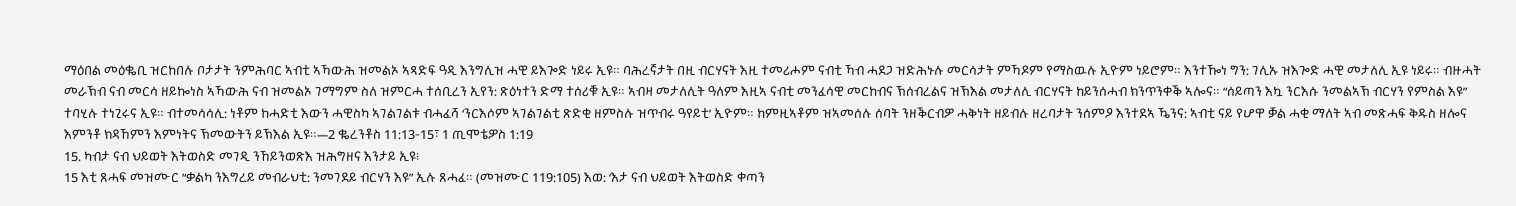ማዕበል መዕቈቢ ዝርከበሉ ቦታታት ንምሕባር ኣብቲ ኣኻውሕ ዝመልኦ ኣጻድፍ ዓዲ እንግሊዝ ሓዊ ይእጐድ ነይሩ ኢዩ። ባሕረኛታት በዚ ብርሃናት እዚ ተመሪሖም ናብቲ ኻብ ሓደጋ ዝድሕኑሉ መርሳታት ምኻዶም የማስዉሉ ኢዮም ነይሮም። እንተዀነ ግን: ገሊኡ ዝእጐድ ሓዊ መታለሊ ኢዩ ነይሩ። ብዙሓት መራኽብ ናብ መርሳ ዘይኰነስ ኣኻውሕ ናብ ዝመልኦ ገማግም ስለ ዝምርሓ ተሰቢረን ኢየን: ጽዕነተን ድማ ተሰሪቑ ኢዩ። ኣብዛ መታለሊት ዓለም እዚኣ ናብቲ መንፈሳዊ መርከብና ኽሰብረልና ዝኽእል መታለሊ ብርሃናት ከይንሰሓብ ክንጥንቀቕ ኣሎና። “ሰይጣን እኳ ንርእሱ ንመልኣኽ ብርሃን የምስል እዩ” ተባሂሉ ተነጊሩና ኢዩ። ብተመሳሳሊ: ነቶም ከሓድቲ እውን ሓዊስካ ኣገልገልቱ ብሓፈሻ ‘ንርእሶም ኣገልገልቲ ጽድቂ ዘምስሉ ዝጥብሩ ዓየይቲ’ ኢዮም። ከምዚኣቶም ዝኣመሰሉ ሰባት ንዘቕርብዎ ሓቅነት ዘይብሉ ዘረባታት ንሰምዖ እንተደኣ ዄንና: ኣብቲ ናይ የሆዋ ቓል ሓቂ ማለት ኣብ መጽሓፍ ቅዱስ ዘሎና እምንቶ ክዳኸምን እምነትና ኽመውትን ይኽእል ኢዩ።—2 ቈረንቶስ 11:13-15፣ 1 ጢሞቴዎስ 1:19
15. ካብታ ናብ ህይወት እትወስድ መገዲ ንኸይንወጽእ ዝሕግዘና እንታይ ኢዩ፧
15 እቲ ጸሓፍ መዝሙር “ቃልካ ንእግረይ መብራህቲ: ንመገደይ ብርሃን እዩ” ኢሉ ጸሓፈ። (መዝሙር 119:105) እወ: ‘እታ ናብ ህይወት እትወስድ ቀጣን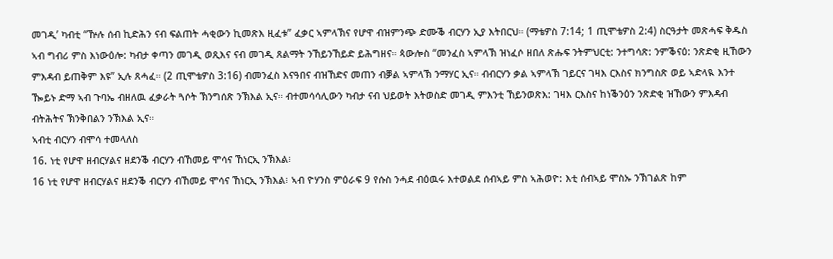መገዲ’ ካብቲ “ዅሉ ሰብ ኪድሕን ናብ ፍልጠት ሓቂውን ኪመጽእ ዚፈቱ” ፈቃር ኣምላኽና የሆዋ ብዝምንጭ ድሙቕ ብርሃን ኢያ እትበርህ። (ማቴዎስ 7:14; 1 ጢሞቴዎስ 2:4) ስርዓታት መጽሓፍ ቅዱስ ኣብ ግብሪ ምስ እነውዕሎ: ካብታ ቀጣን መገዲ ወጺእና ናብ መገዲ ጸልማት ንኸይንኸይድ ይሕግዘና። ጳውሎስ “መንፈስ ኣምላኽ ዝነፈሶ ዘበለ ጽሑፍ ንትምህርቲ: ንተግሳጽ: ንምቕናዕ: ንጽድቂ ዚኸውን ምእዳብ ይጠቅም እዩ” ኢሉ ጸሓፈ። (2 ጢሞቴዎስ 3:16) ብመንፈስ እናዓበና ብዝኸድና መጠን ብቓል ኣምላኽ ንማሃር ኢና። ብብርሃን ቃል ኣምላኽ ገይርና ገዛእ ርእስና ክንግስጽ ወይ ኣድላዪ እንተ ዀይኑ ድማ ኣብ ጉባኤ ብዘለዉ ፈቃራት ጓሶት ኽንግሰጽ ንኽእል ኢና። ብተመሳሳሊውን ካብታ ናብ ህይወት እትወስድ መገዲ ምእንቲ ኸይንወጽእ: ገዛእ ርእስና ከነቕንዕን ንጽድቂ ዝኸውን ምእዳብ ብትሕትና ኽንቅበልን ንኽእል ኢና።
ኣብቲ ብርሃን ብሞሳ ተመላለስ
16. ነቲ የሆዋ ዘብርሃልና ዘደንቕ ብርሃን ብኸመይ ሞሳና ኸነርኢ ንኽእል፧
16 ነቲ የሆዋ ዘብርሃልና ዘደንቕ ብርሃን ብኸመይ ሞሳና ኸነርኢ ንኽእል፧ ኣብ ዮሃንስ ምዕራፍ 9 የሱስ ንሓደ ብዕዉሩ እተወልደ ሰብኣይ ምስ ኣሕወዮ: እቲ ሰብኣይ ሞስኡ ንኽገልጽ ከም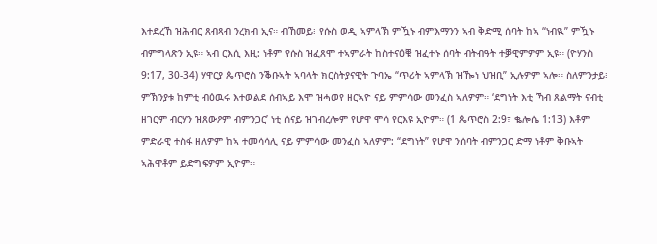እተደረኸ ዝሕብር ጸብጻብ ንረክብ ኢና። ብኸመይ፧ የሱስ ወዲ ኣምላኽ ምዃኑ ብምእማንን ኣብ ቅድሚ ሰባት ከኣ “ነብዪ” ምዃኑ ብምግላጽን ኢዩ። ኣብ ርእሲ እዚ: ነቶም የሱስ ዝፈጸሞ ተኣምራት ከስተናዕቑ ዝፈተኑ ሰባት ብትብዓት ተቓዊምዎም ኢዩ። (ዮሃንስ 9:17, 30-34) ሃዋርያ ጴጥሮስ ንቕቡኣት ኣባላት ክርስትያናዊት ጉባኤ “ጥሪት ኣምላኽ ዝዀነ ህዝቢ” ኢሉዎም ኣሎ። ስለምንታይ፧ ምኽንያቱ ከምቲ ብዕዉሩ እተወልደ ሰብኣይ እሞ ዝሓወየ ዘርኣዮ ናይ ምምሳው መንፈስ ኣለዎም። ‘ደግነት እቲ ኻብ ጸልማት ናብቲ ዘገርም ብርሃን ዝጸውዖም ብምንጋር’ ነቲ ሰናይ ዝገብረሎም የሆዋ ሞሳ የርእዩ ኢዮም። (1 ጴጥሮስ 2:9፣ ቈሎሴ 1:13) እቶም ምድራዊ ተስፋ ዘለዎም ከኣ ተመሳሳሊ ናይ ምምሳው መንፈስ ኣለዎም: “ደግነት” የሆዋ ንሰባት ብምንጋር ድማ ነቶም ቅቡኣት ኣሕዋቶም ይድግፍዎም ኢዮም።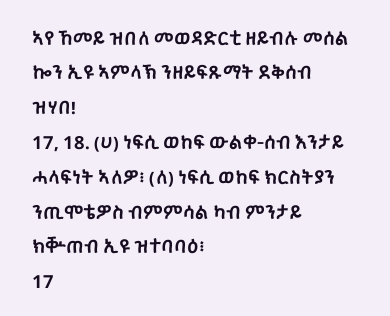ኣየ ኸመይ ዝበለ መወዳድርቲ ዘይብሉ መሰል ኰን ኢዩ ኣምላኽ ንዘይፍጹማት ደቅሰብ ዝሃበ!
17, 18. (ሀ) ነፍሲ ወከፍ ውልቀ-ሰብ እንታይ ሓላፍነት ኣለዎ፧ (ለ) ነፍሲ ወከፍ ክርስትያን ንጢሞቴዎስ ብምምሳል ካብ ምንታይ ክቝጠብ ኢዩ ዝተባባዕ፧
17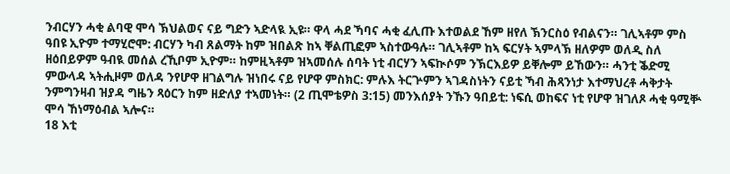ንብርሃን ሓቂ ልባዊ ሞሳ ኽህልወና ናይ ግድን ኣድላዪ ኢዩ። ዋላ ሓደ ኻባና ሓቂ ፈሊጡ እተወልደ ኸም ዘየለ ኽንርስዕ የብልናን። ገሊኣቶም ምስ ዓበዩ ኢዮም ተማሂሮሞ: ብርሃን ካብ ጸልማት ከም ዝበልጽ ከኣ ቐልጢፎም ኣስተውዓሉ። ገሊኣቶም ከኣ ፍርሃት ኣምላኽ ዘለዎም ወለዲ ስለ ዘዕበይዎም ዓብዪ መሰል ረኺቦም ኢዮም። ከምዚኣቶም ዝኣመሰሉ ሰባት ነቲ ብርሃን ኣፍኲሶም ንኽርእይዎ ይቐሎም ይኸውን። ሓንቲ ቕድሚ ምውላዳ ኣትሒዞም ወለዳ ንየሆዋ ዘገልግሉ ዝነበሩ ናይ የሆዋ ምስክር: ምሉእ ትርጕምን ኣገዳስነትን ናይቲ ኻብ ሕጻንነታ እተማህረቶ ሓቅታት ንምግንዛብ ዝያዳ ግዜን ጻዕርን ከም ዘድለያ ተኣመነት። (2 ጢሞቴዎስ 3:15) መንእሰያት ንኹን ዓበይቲ: ነፍሲ ወከፍና ነቲ የሆዋ ዝገለጾ ሓቂ ዓሚቝ ሞሳ ኸነማዕብል ኣሎና።
18 እቲ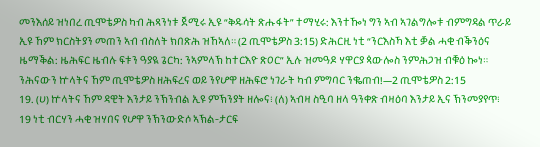መንእሰይ ዝነበረ ጢሞቴዎስ ካብ ሕጻንነቱ ጀሚሩ ኢዩ “ቅዱሳት ጽሑፋት” ተማሂሩ: እንተዀነ ግን ኣብ ኣገልግሎቱ ብምግዳል ጥራይ ኢዩ ኸም ክርስትያን መጠን ኣብ ብስለት ክበጽሕ ዝኸኣለ። (2 ጢሞቴዎስ 3:15) ድሕርዚ ነቲ “ንርእስኻ እቲ ቓል ሓቂ ብቕንዕና ዜማቕል: ዜሕፍር ዜብሉ ፍቱን ዓያዪ ጌርካ: ንኣምላኽ ከተርእዮ ጽዐር” ኢሉ ዝመዓዶ ሃዋርያ ጳውሎስ ንምሕጋዝ ብቑዕ ኰነ። ንሕናውን ኵላትና ኸም ጢሞቴዎስ ዘሕፍረና ወይ ንየሆዋ ዘሕፍሮ ነገራት ካብ ምግባር ንቈጠብ!—2 ጢሞቴዎስ 2:15
19. (ሀ) ኵላትና ኸም ዳዊት እንታይ ንኽንብል ኢዩ ምኽንያት ዘሎና፧ (ለ) ኣብዛ ስዒባ ዘላ ዓንቀጽ ብዛዕባ እንታይ ኢና ኽንመያየጥ፧
19 ነቲ ብርሃን ሓቂ ዝሃበና የሆዋ ንኽንውድሶ ኣኽል-ታርፍ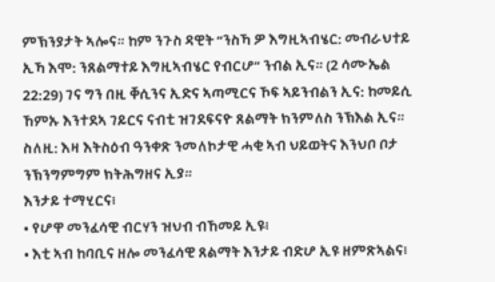ምኽንያታት ኣሎና። ከም ንጉስ ዳዊት “ንስኻ ዎ እግዚኣብሄር: መብራህተይ ኢኻ እሞ: ንጸልማተይ እግዚኣብሄር የብርሆ” ንብል ኢና። (2 ሳሙኤል 22:29) ገና ግን በዚ ቐሲንና ኢድና ኣጣሚርና ኾፍ ኣይንብልን ኢና: ከመይሲ ኸምኡ እንተደኣ ገይርና ናብቲ ዝገደፍናዮ ጸልማት ክንምለስ ንኽእል ኢና። ስለዚ: እዛ እትስዕብ ዓንቀጽ ንመለኮታዊ ሓቂ ኣብ ህይወትና እንህቦ ቦታ ንኽንግምግም ክትሕግዘና ኢያ።
እንታይ ተማሂርና፧
• የሆዋ መንፈሳዊ ብርሃን ዝህብ ብኸመይ ኢዩ፧
• እቲ ኣብ ከባቢና ዘሎ መንፈሳዊ ጸልማት እንታይ ብድሆ ኢዩ ዘምጽኣልና፧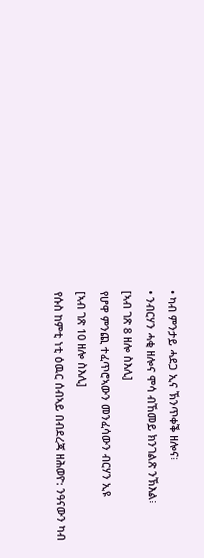• ካብ ምንታይ ሓደጋ ኢና ኽንጥቀቕ ዘሎና፧
• ንብርሃን ሓቂ ዘሎና ሞሳ ብኸመይ ክንገልጽ ንኽእል፧
[ኣብ ገጽ 8 ዘሎ ስእሊ]
የሆዋ ምንጪ ተፈጥሮኣውን መንፈሳውን ብርሃን ኢዩ
[ኣብ ገጽ 10 ዘሎ ስእሊ]
የሱስ ከምቲ ነቲ ዕዉር ሰብኣይ በብደረጃ ዘሕወዮ: ንዓናውን ካብ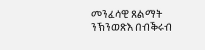መንፈሳዊ ጸልማት ንኽንወጽእ በብቕሩብ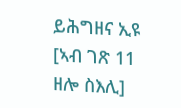ይሕግዘና ኢዩ
[ኣብ ገጽ 11 ዘሎ ስእሊ]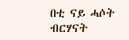በቲ ናይ ሓሶት ብርሃናት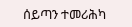ሰይጣን ተመሪሕካ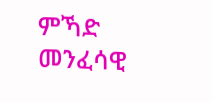ምኻድ መንፈሳዊ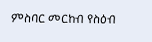ምስባር መርከብ የስዕብ